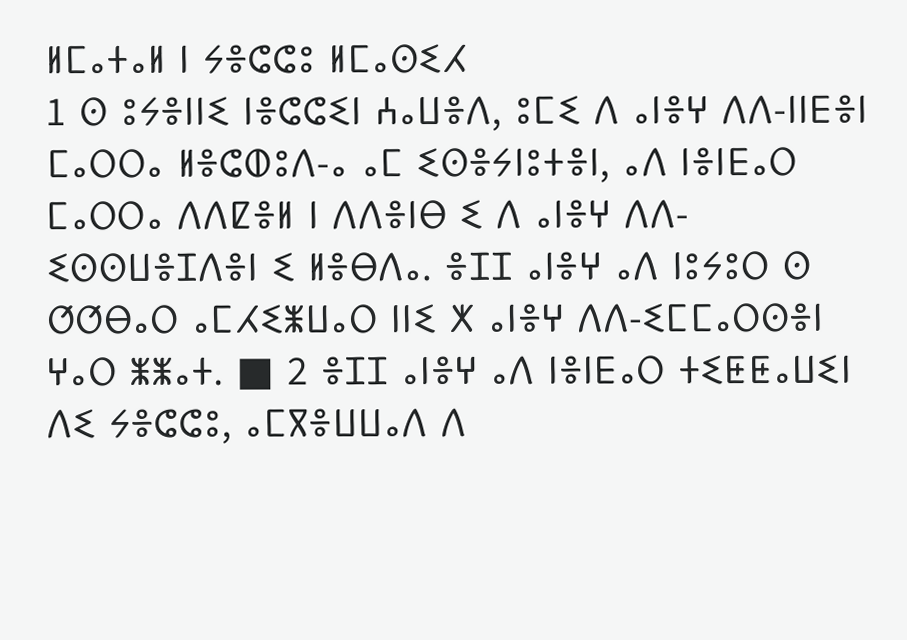ⵍⵎⴰⵜⴰⵍ ⵏ ⵢⴻⵛⵛⵓ ⵍⵎⴰⵙⵉⵃ
1 ⵙ ⵓⵢⴻⵏⵏⵉ ⵏⴻⵛⵛⵉⵏ ⵄⴰⵡⴻⴷ, ⵓⵎⵉ ⴷ ⴰⵏⴻⵖ ⴷⴷ-ⵏⵏⴹⴻⵏ ⵎⴰⵔⵔⴰ ⵍⴻⵛⵀⵓⴷ-ⴰ ⴰⵎ ⵉⵙⴻⵢⵏⵓⵜⴻⵏ, ⴰⴷ ⵏⴻⵏⴹⴰⵔ ⵎⴰⵔⵔⴰ ⴷⴷⵇⴻⵍ ⵏ ⴷⴷⴻⵏⴱ ⵉ ⴷ ⴰⵏⴻⵖ ⴷⴷ-ⵉⵙⵙⵡⴻⵊⴷⴻⵏ ⵉ ⵍⴻⴱⴷⴰ. ⴻⵊⵊ ⴰⵏⴻⵖ ⴰⴷ ⵏⵓⵢⵓⵔ ⵙ ⵚⵚⴱⴰⵔ ⴰⵎⵃⵉⵥⵡⴰⵔ ⵏⵏⵉ ⵅ ⴰⵏⴻⵖ ⴷⴷ-ⵉⵎⵎⴰⵔⵙⴻⵏ ⵖⴰⵔ ⵥⵥⴰⵜ. ■ 2 ⴻⵊⵊ ⴰⵏⴻⵖ ⴰⴷ ⵏⴻⵏⴹⴰⵔ ⵜⵉⵟⵟⴰⵡⵉⵏ ⴷⵉ ⵢⴻⵛⵛⵓ, ⴰⵎⴳⴻⵡⵡⴰⴷ ⴷ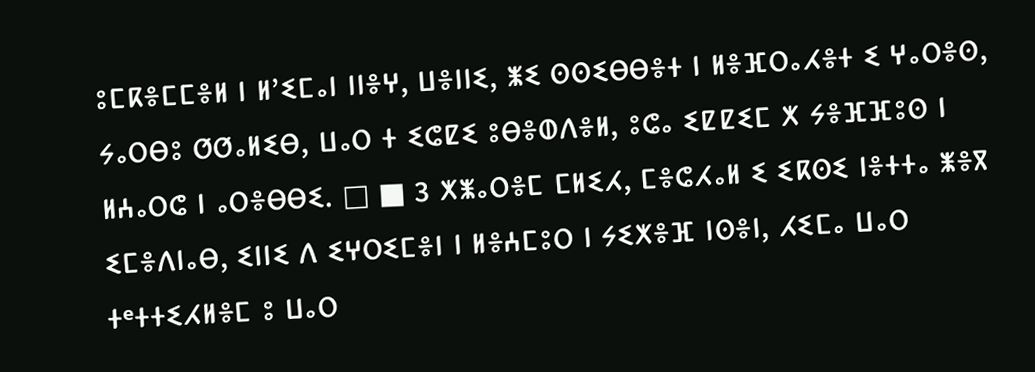ⵓⵎⴽⴻⵎⵎⴻⵍ ⵏ ⵍ’ⵉⵎⴰⵏ ⵏⵏⴻⵖ, ⵡⴻⵏⵏⵉ, ⵥⵉ ⵙⵙⵉⴱⴱⴻⵜ ⵏ ⵍⴻⴼⵔⴰⵃⴻⵜ ⵉ ⵖⴰⵔⴻⵙ, ⵢⴰⵔⴱⵓ ⵚⵚⴰⵍⵉⴱ, ⵡⴰⵔ ⵜ ⵉⵛⵇⵉ ⵓⴱⴻⵀⴷⴻⵍ, ⵓⵛⴰ ⵉⵇⵇⵉⵎ ⵅ ⵢⴻⴼⴼⵓⵙ ⵏ ⵍⵄⴰⵔⵛ ⵏ ⴰⵔⴻⴱⴱⵉ. □ ■ 3 ⵅⵥⴰⵔⴻⵎ ⵎⵍⵉⵃ, ⵎⴻⵛⵃⴰⵍ ⵉ ⵉⴽⵙⵉ ⵏⴻⵜⵜⴰ ⵥⴻⴳ ⵉⵎⴻⴷⵏⴰⴱ, ⵉⵏⵏⵉ ⴷ ⵉⵖⵔⵉⵎⴻⵏ ⵏ ⵍⴻⵄⵎⵓⵔ ⵏ ⵢⵉⵅⴻⴼ ⵏⵙⴻⵏ, ⵃⵉⵎⴰ ⵡⴰⵔ ⵜᵉⵜⵜⵉⵃⵍⴻⵎ ⵓ ⵡⴰⵔ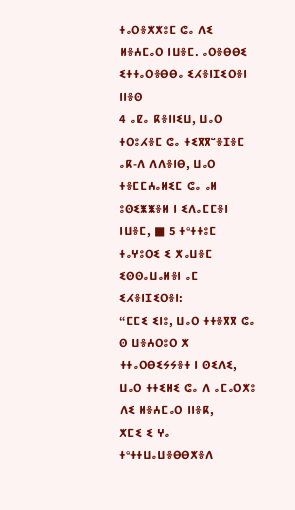ⵜⴰⵔⴻⵅⵅⵓⵎ ⵛⴰ ⴷⵉ ⵍⴻⵄⵎⴰⵔ ⵏⵡⴻⵎ. ⴰⵔⴻⴱⴱⵉ ⵉⵜⵜⴰⵔⴻⴱⴱⴰ ⵉⵃⴻⵏⵊⵉⵔⴻⵏ ⵏⵏⴻⵙ
4 ⴰⵇⴰ ⴽⴻⵏⵏⵉⵡ, ⵡⴰⵔ ⵜⵔⵓⵃⴻⵎ ⵛⴰ ⵜⵉⴳⴳⵯⴻⵊⴻⵎ ⴰⴽ-ⴷ ⴷⴷⴻⵏⴱ, ⵡⴰⵔ ⵜⴻⵎⵎⵄⴰⵍⵉⵎ ⵛⴰ ⴰⵍ ⵓⵙⵉⵥⵥⴻⵍ ⵏ ⵉⴷⴰⵎⵎⴻⵏ ⵏⵡⴻⵎ, ■ 5 ⵜᵉⵜⵜⵓⵎ ⵜⴰⵖⵓⵔⵉ ⵉ ⵅⴰⵡⴻⵎ ⵉⵙⵙⴰⵡⴰⵍⴻⵏ ⴰⵎ ⵉⵃⴻⵏⵊⵉⵔⴻⵏ:
“ⵎⵎⵉ ⵉⵏⵓ, ⵡⴰⵔ ⵜⵜⴻⴳⴳ ⵛⴰ ⵙ ⵡⴻⵄⵔⵓⵔ ⵅ ⵜⵜⴰⵔⴱⵉⵢⵢⴻⵜ ⵏ ⵙⵉⴷⵉ,
ⵡⴰⵔ ⵜⵜⵉⵍⵉ ⵛⴰ ⴷ ⴰⵎⴰⵔⵅⵓ ⴷⵉ ⵍⴻⵄⵎⴰⵔ ⵏⵏⴻⴽ,
ⵅⵎⵉ ⵉ ⵖⴰ ⵜᵉⵜⵜⵡⴰⵡⴻⴱⴱⵅⴻⴷ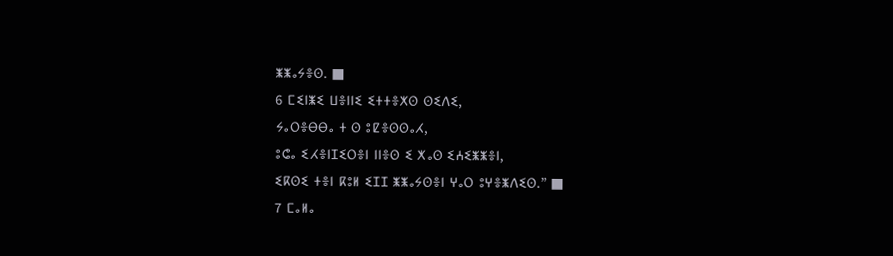ⵥⵥⴰⵢⴻⵙ. ■
6 ⵎⵉⵏⵥⵉ ⵡⴻⵏⵏⵉ ⵉⵜⵜⴻⵅⵙ ⵙⵉⴷⵉ,
ⵢⴰⵔⴻⴱⴱⴰ ⵜ ⵙ ⵓⵇⴻⵙⵙⴰⵃ,
ⵓⵛⴰ ⵉⵃⴻⵏⵊⵉⵔⴻⵏ ⵏⵏⴻⵙ ⵉ ⵅⴰⵙ ⵉⵄⵉⵥⵥⴻⵏ,
ⵉⴽⵙⵉ ⵜⴻⵏ ⴽⵓⵍ ⵉⵊⵊ ⵥⵥⴰⵢⵙⴻⵏ ⵖⴰⵔ ⵓⵖⴻⵥⴷⵉⵙ.” ■
7 ⵎⴰⵍⴰ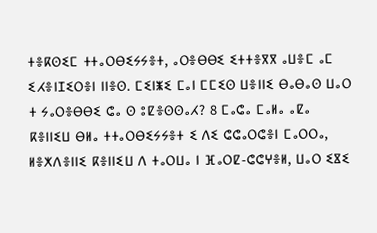ⵜⴻⴽⵙⵉⵎ ⵜⵜⴰⵔⴱⵉⵢⵢⴻⵜ, ⴰⵔⴻⴱⴱⵉ ⵉⵜⵜⴻⴳⴳ ⴰⵡⴻⵎ ⴰⵎ ⵉⵃⴻⵏⵊⵉⵔⴻⵏ ⵏⵏⴻⵙ. ⵎⵉⵏⵥⵉ ⵎⴰⵏ ⵎⵎⵉⵙ ⵡⴻⵏⵏⵉ ⴱⴰⴱⴰⵙ ⵡⴰⵔ ⵜ ⵢⴰⵔⴻⴱⴱⵉ ⵛⴰ ⵙ ⵓⵇⴻⵙⵙⴰⵃ? 8 ⵎⴰⵛⴰ ⵎⴰⵍⴰ ⴰⵇⴰ ⴽⴻⵏⵏⵉⵡ ⴱⵍⴰ ⵜⵜⴰⵔⴱⵉⵢⵢⴻⵜ ⵉ ⴷⵉ ⵛⵛⴰⵔⵛⴻⵏ ⵎⴰⵔⵔⴰ, ⵍⴻⵅⴷⴻⵏⵏⵉ ⴽⴻⵏⵏⵉⵡ ⴷ ⵜⴰⵔⵡⴰ ⵏ ⴼⴰⵔⵇ-ⵛⵛⵖⴻⵍ, ⵡⴰⵔ ⵉⴵⵉ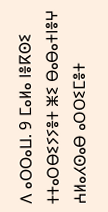ⴷ ⴰⵔⵔⴰⵡ. 9 ⵎⴰⵍⴰ ⵏⴻⴽⵙⵉ ⵜⵜⴰⵔⴱⵉⵢⵢⴻⵜ ⵥⵉ ⴱⴰⴱⴰⵜⵏⴻⵖ ⵄⵍⴰⵃⵙⴰⴱ ⴰⵔⵔⵉⵎⴻⵜ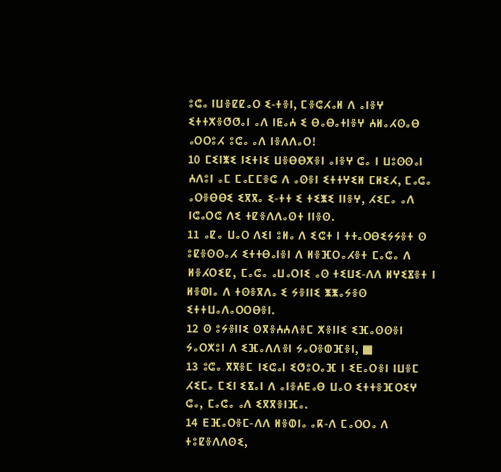ⵓⵛⴰ ⵏⵡⴻⵇⵇⴰⵔ ⵉ-ⵜⴻⵏ, ⵎⴻⵛⵃⴰⵍ ⴷ ⴰⵏⴻⵖ ⵉⵜⵜⵅⴻⵚⵚⴰⵏ ⴰⴷ ⵏⵟⴰⵄ ⵉ ⴱⴰⴱⴰⵜⵏⴻⵖ ⵄⵍⴰⵃⵙⴰⴱ ⴰⵔⵔⵓⵃ ⵓⵛⴰ ⴰⴷ ⵏⴻⴷⴷⴰⵔ!
10 ⵎⵉⵏⵥⵉ ⵏⵉⵜⵏⵉ ⵡⴻⴱⴱⵅⴻⵏ ⴰⵏⴻⵖ ⵛⴰ ⵏ ⵡⵓⵙⵙⴰⵏ ⵄⴷⵓⵏ ⴰⵎ ⵎⴰⵎⵎⴻⵛ ⴷ ⴰⵙⴻⵏ ⵉⵜⵜⵖⵉⵍ ⵎⵍⵉⵃ, ⵎⴰⵛⴰ ⴰⵔⴻⴱⴱⵉ ⵉⴳⴳⴰ ⵉ-ⵜⵜ ⵉ ⵜⵉⵥⵉ ⵏⵏⴻⵖ, ⵃⵉⵎⴰ ⴰⴷ ⵏⵛⴰⵔⵛ ⴷⵉ ⵜⵇⴻⴷⴷⴰⵙⵜ ⵏⵏⴻⵙ.
11 ⴰⵇⴰ ⵡⴰⵔ ⴷⵉⵏ ⵓⵍⴰ ⴷ ⵉⵛⵜ ⵏ ⵜⵜⴰⵔⴱⵉⵢⵢⴻⵜ ⵙ ⵓⵇⴻⵙⵙⴰⵃ ⵉⵜⵜⴱⴰⵏⴻⵏ ⴷ ⵍⴻⴼⵔⴰⵃⴻⵜ ⵎⴰⵛⴰ ⴷ ⵍⴻⵃⵔⵉⵇ, ⵎⴰⵛⴰ ⴰⵡⴰⵔⵏⵉ ⴰⵙ ⵜⵉⵡⵉ-ⴷⴷ ⵍⵖⵉⴵⴻⵜ ⵏ ⵍⴻⵀⵏⴰ ⴷ ⵜⵙⴻⴳⴷⴰ ⵉ ⵢⴻⵏⵏⵉ ⵥⵥⴰⵢⴻⵙ ⵉⵜⵜⵡⴰⴷⴰⵔⵔⴱⴻⵏ.
12 ⵙ ⵓⵢⴻⵏⵏⵉ ⵙⴳⴻⵄⵄⴷⴻⵎ ⵅⴻⵏⵏⵉ ⵉⴼⴰⵙⵙⴻⵏ ⵢⴰⵔⵅⵓⵏ ⴷ ⵉⴼⴰⴷⴷⴻⵏ ⵢⴰⵔⴻⵀⴼⴻⵏ, ■
13 ⵓⵛⴰ ⴳⴳⴻⵎ ⵏⵉⵛⴰⵏ ⵉⵚⵓⵔⴰⴼ ⵏ ⵉⴹⴰⵔⴻⵏ ⵏⵡⴻⵎ ⵃⵉⵎⴰ ⵎⵉⵏ ⵉⴵⴰⵏ ⴷ ⴰⵏⴻⵄⴹⴰⴱ ⵡⴰⵔ ⵉⵜⵜⴻⴼⵔⵉⵖ ⵛⴰ, ⵎⴰⵛⴰ ⴰⴷ ⵉⴳⴳⴻⵏⴼⴰ.
14 ⴹⴼⴰⵔⴻⵎ-ⴷⴷ ⵍⴻⵀⵏⴰ ⴰⴽ-ⴷ ⵎⴰⵔⵔⴰ ⴷ ⵜⵓⵇⴻⴷⴷⵙⵉ,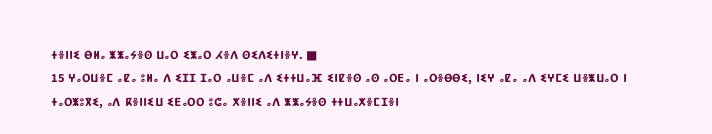ⵜⴻⵏⵏⵉ ⴱⵍⴰ ⵥⵥⴰⵢⴻⵙ ⵡⴰⵔ ⵉⵥⴰⵔ ⵃⴻⴷ ⵙⵉⴷⵉⵜⵏⴻⵖ. ■
15 ⵖⴰⵔⵡⴻⵎ ⴰⵇⴰ ⵓⵍⴰ ⴷ ⵉⵊⵊ ⵊⴰⵔ ⴰⵡⴻⵎ ⴰⴷ ⵉⵜⵜⵡⴰⴼ ⵉⵏⵇⴻⵙ ⴰⵙ ⴰⵔⴹⴰ ⵏ ⴰⵔⴻⴱⴱⵉ, ⵏⵉⵖ ⴰⵇⴰ ⴰⴷ ⵉⵖⵎⵉ ⵡⴻⵥⵡⴰⵔ ⵏ ⵜⴰⵔⵥⵓⴳⵉ, ⴰⴷ ⴽⴻⵏⵏⵉⵡ ⵉⴹⴰⵔⵔ ⵓⵛⴰ ⵅⴻⵏⵏⵉ ⴰⴷ ⵥⵥⴰⵢⴻⵙ ⵜⵜⵡⴰⵅⴻⵎⵊⴻⵏ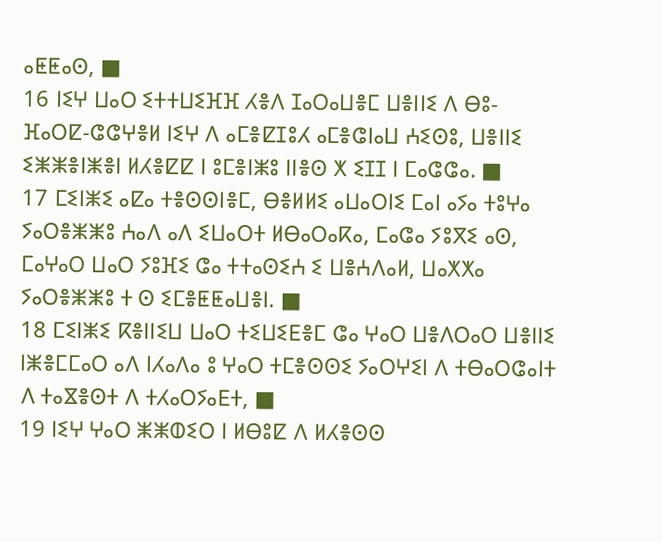ⴰⵟⵟⴰⵙ, ■
16 ⵏⵉⵖ ⵡⴰⵔ ⵉⵜⵜⵡⵉⴼⴼ ⵃⴻⴷ ⵊⴰⵔⴰⵡⴻⵎ ⵡⴻⵏⵏⵉ ⴷ ⴱⵓ-ⴼⴰⵔⵇ-ⵛⵛⵖⴻⵍ ⵏⵉⵖ ⴷ ⴰⵎⴻⵇⵊⵓⵃ ⴰⵎⴻⵛⵏⴰⵡ ⵄⵉⵙⵓ, ⵡⴻⵏⵏⵉ ⵉⵥⵥⴻⵏⵥⴻⵏ ⵍⵃⴻⵇⵇ ⵏ ⵓⵎⴻⵏⵥⵓ ⵏⵏⴻⵙ ⵅ ⵉⵊⵊ ⵏ ⵎⴰⵛⵛⴰ. ■
17 ⵎⵉⵏⵥⵉ ⴰⵇⴰ ⵜⴻⵙⵙⵏⴻⵎ, ⴱⴻⵍⵍⵉ ⴰⵡⴰⵔⵏⵉ ⵎⴰⵏ ⴰⵢⴰ ⵜⵓⵖⴰ ⵢⴰⵔⴻⵥⵥⵓ ⵄⴰⴷ ⴰⴷ ⵉⵡⴰⵔⵜ ⵍⴱⴰⵔⴰⴽⴰ, ⵎⴰⵛⴰ ⵢⵓⴳⵉ ⴰⵙ, ⵎⴰⵖⴰⵔ ⵡⴰⵔ ⵢⵓⴼⵉ ⵛⴰ ⵜⵜⴰⵙⵉⵄ ⵉ ⵡⴻⵄⴷⴰⵍ, ⵡⴰⵅⵅⴰ ⵢⴰⵔⴻⵥⵥⵓ ⵜ ⵙ ⵉⵎⴻⵟⵟⴰⵡⴻⵏ. ■
18 ⵎⵉⵏⵥⵉ ⴽⴻⵏⵏⵉⵡ ⵡⴰⵔ ⵜⵉⵡⵉⴹⴻⵎ ⵛⴰ ⵖⴰⵔ ⵡⴻⴷⵔⴰⵔ ⵡⴻⵏⵏⵉ ⵏⵥⴻⵎⵎⴰⵔ ⴰⴷ ⵏⵃⴰⴷⴰ ⵓ ⵖⴰⵔ ⵜⵎⴻⵙⵙⵉ ⵢⴰⵔⵖⵉⵏ ⴷ ⵜⴱⴰⵔⵛⴰⵏⵜ ⴷ ⵜⴰⴵⴻⵙⵜ ⴷ ⵜⵃⴰⵔⵢⴰⴹⵜ, ■
19 ⵏⵉⵖ ⵖⴰⵔ ⵥⵥⵀⵉⵔ ⵏ ⵍⴱⵓⵇ ⴷ ⵍⵃⴻⵙⵙ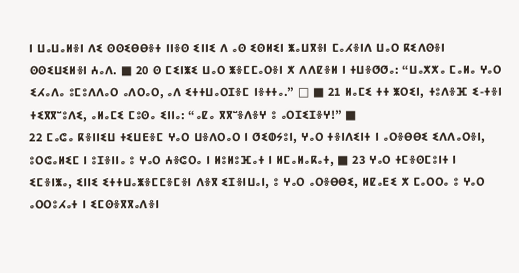ⵏ ⵡⴰⵡⴰⵍⴻⵏ ⴷⵉ ⵙⵙⵉⴱⴱⴻⵜ ⵏⵏⴻⵙ ⵉⵏⵏⵉ ⴷ ⴰⵙ ⵉⵙⵍⵉⵏ ⵥⴰⵡⴳⴻⵏ ⵎⴰⵃⴻⵏⴷ ⵡⴰⵔ ⴽⵉⴷⵙⴻⵏ ⵙⵙⵉⵡⵉⵍⴻⵏ ⵄⴰⴷ. ■ 20 ⵙ ⵎⵉⵏⵥⵉ ⵡⴰⵔ ⵥⴻⵎⵎⴰⵔⴻⵏ ⵅ ⴷⴷⵇⴻⵍ ⵏ ⵜⵡⴻⵚⵚⴰ: “ⵡⴰⵅⵅⴰ ⵎⴰⵍⴰ ⵖⴰⵔ ⵉⵃⴰⴷⴰ ⵓⵎⵓⴷⴷⴰⵔ ⴰⴷⵔⴰⵔ, ⴰⴷ ⵉⵜⵜⵡⴰⵔⵊⴻⵎ ⵏⴻⵜⵜⴰ.” □ ■ 21 ⵍⴰⵎⵉ ⵜⵜ ⵥⵔⵉⵏ, ⵜⵓⴷⴻⴼ ⵉ-ⵜⴻⵏ ⵜⵉⴳⴳⵯⵓⴷⵉ, ⴰⵍⴰⵎⵉ ⵎⵓⵙⴰ ⵉⵏⵏⴰ: “ⴰⵇⴰ ⴳⴳⵯⴻⴷⴻⵖ ⵓ ⴰⵔⵊⵉⵊⴻⵖ!” ■
22 ⵎⴰⵛⴰ ⴽⴻⵏⵏⵉⵡ ⵜⵉⵡⴹⴻⵎ ⵖⴰⵔ ⵡⴻⴷⵔⴰⵔ ⵏ ⵚⵉⵀⵢⵓⵏ, ⵖⴰⵔ ⵜⴻⵏⴷⵉⵏⵜ ⵏ ⴰⵔⴻⴱⴱⵉ ⵉⴷⴷⴰⵔⴻⵏ, ⵓⵔⵛⴰⵍⵉⵎ ⵏ ⵓⵊⴻⵏⵏⴰ ⵓ ⵖⴰⵔ ⵄⴻⵛⵔⴰ ⵏ ⵍⵓⵍⵓⴼⴰⵜ ⵏ ⵍⵎⴰⵍⴰⴽⴰⵜ, ■ 23 ⵖⴰⵔ ⵜⵎⴻⵙⵎⵓⵏⵜ ⵏ ⵉⵎⴻⵏⵥⴰ, ⵉⵏⵏⵉ ⵉⵜⵜⵡⴰⵥⴻⵎⵎⴻⵎⴻⵏ ⴷⴻⴳ ⵉⵊⴻⵏⵡⴰⵏ, ⵓ ⵖⴰⵔ ⴰⵔⴻⴱⴱⵉ, ⵍⵇⴰⴹⵉ ⵅ ⵎⴰⵔⵔⴰ ⵓ ⵖⴰⵔ ⴰⵔⵔⵓⵃⴰⵜ ⵏ ⵉⵎⵙⴻⴳⴳⴰⴷⴻⵏ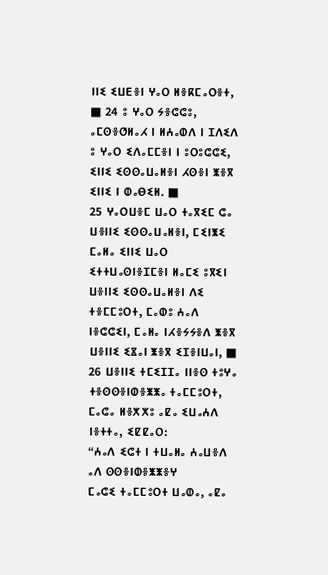ⵏⵏⵉ ⵉⵡⴹⴻⵏ ⵖⴰⵔ ⵍⴻⴽⵎⴰⵔⴻⵜ, ■ 24 ⵓ ⵖⴰⵔ ⵢⴻⵛⵛⵓ, ⴰⵎⵙⴻⵚⵍⴰⵃ ⵏ ⵍⵄⴰⵀⴷ ⵏ ⵊⴷⵉⴷ ⵓ ⵖⴰⵔ ⵉⴷⴰⵎⵎⴻⵏ ⵏ ⵓⵔⵓⵛⵛⵉ, ⵉⵏⵏⵉ ⵉⵙⵙⴰⵡⴰⵍⴻⵏ ⵃⵙⴻⵏ ⵥⴻⴳ ⵉⵏⵏⵉ ⵏ ⵀⴰⴱⵉⵍ. ■
25 ⵖⴰⵔⵡⴻⵎ ⵡⴰⵔ ⵜⴰⴳⵉⵎ ⵛⴰ ⵡⴻⵏⵏⵉ ⵉⵙⵙⴰⵡⴰⵍⴻⵏ, ⵎⵉⵏⵥⵉ ⵎⴰⵍⴰ ⵉⵏⵏⵉ ⵡⴰⵔ ⵉⵜⵜⵡⴰⵙⵏⴻⵊⵎⴻⵏ ⵍⴰⵎⵉ ⵓⴳⵉⵏ ⵡⴻⵏⵏⵉ ⵉⵙⵙⴰⵡⴰⵍⴻⵏ ⴷⵉ ⵜⴻⵎⵎⵓⵔⵜ, ⵎⴰⵀⵓ ⵄⴰⴷ ⵏⴻⵛⵛⵉⵏ, ⵎⴰⵍⴰ ⵏⵃⴻⵢⵢⴻⴷ ⵥⴻⴳ ⵡⴻⵏⵏⵉ ⵉⴵⴰⵏ ⵥⴻⴳ ⵉⵊⴻⵏⵡⴰⵏ, ■ 26 ⵡⴻⵏⵏⵉ ⵜⵎⵉⵊⵊⴰ ⵏⵏⴻⵙ ⵜⵓⵖⴰ ⵜⴻⵙⵙⴻⵏⵀⴻⵥⵥⴰ ⵜⴰⵎⵎⵓⵔⵜ, ⵎⴰⵛⴰ ⵍⴻⵅⵅⵓ ⴰⵇⴰ ⵉⵡⴰⵄⴷ ⵏⴻⵜⵜⴰ, ⵉⵇⵇⴰⵔ:
“ⵄⴰⴷ ⵉⵛⵜ ⵏ ⵜⵡⴰⵍⴰ ⵄⴰⵡⴻⴷ ⴰⴷ ⵙⵙⴻⵏⵀⴻⵥⵥⴻⵖ
ⵎⴰⵛⵉ ⵜⴰⵎⵎⵓⵔⵜ ⵡⴰⵀⴰ, ⴰⵇⴰ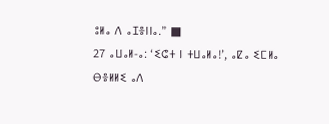ⵓⵍⴰ ⴷ ⴰⵊⴻⵏⵏⴰ.” ■
27 ⴰⵡⴰⵍ-ⴰ: ‘ⵉⵛⵜ ⵏ ⵜⵡⴰⵍⴰ!’, ⴰⵇⴰ ⵉⵎⵍⴰ ⴱⴻⵍⵍⵉ ⴰⴷ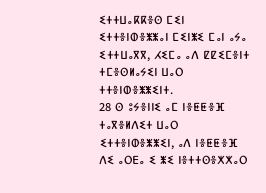ⵉⵜⵜⵡⴰⴽⴽⴻⵙ ⵎⵉⵏ ⵉⵜⵜⴻⵏⵀⴻⵥⵥⴰⵏ ⵎⵉⵏⵥⵉ ⵎⴰⵏ ⴰⵢⴰ ⵉⵜⵜⵡⴰⴳⴳ, ⵃⵉⵎⴰ ⴰⴷ ⵇⵇⵉⵎⴻⵏⵜ ⵜⵎⴻⵙⵍⴰⵢⵉⵏ ⵡⴰⵔ ⵜⵜⴻⵏⵀⴻⵥⵥⵉⵏⵜ.
28 ⵙ ⵓⵢⴻⵏⵏⵉ ⴰⵎ ⵏⴻⵟⵟⴻⴼ ⵜⴰⴳⴻⵍⴷⵉⵜ ⵡⴰⵔ ⵉⵜⵜⴻⵏⵀⴻⵥⵥⵉⵏ, ⴰⴷ ⵏⴻⵟⵟⴻⴼ ⴷⵉ ⴰⵔⴹⴰ ⵉ ⵥⵉ ⵏⴻⵜⵜⵙⴻⵅⵅⴰⵔ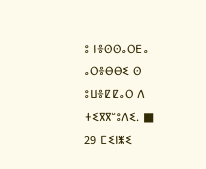ⵓ ⵏⴻⵙⵙⴰⵔⴹⴰ ⴰⵔⴻⴱⴱⵉ ⵙ ⵓⵡⴻⵇⵇⴰⵔ ⴷ ⵜⵉⴳⴳⵯⵓⴷⵉ. ■ 29 ⵎⵉⵏⵥⵉ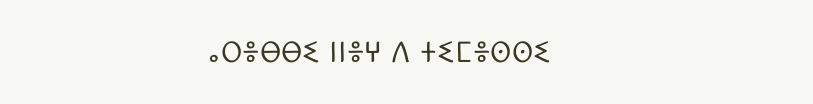ⴰⵔⴻⴱⴱⵉ ⵏⵏⴻⵖ ⴷ ⵜⵉⵎⴻⵙⵙⵉ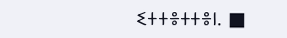ⵉⵜⵜⴻⵜⵜⴻⵏ. ■